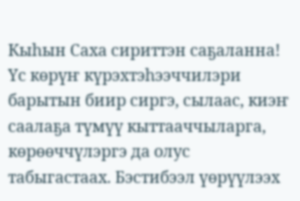Кыһын Саха сириттэн саҕаланна!
Үс көрүҥ күрэхтэһээччилэри барытын биир сиргэ, сылаас, киэҥ саалаҕа түмүү кыттааччыларга, көрөөччүлэргэ да олус табыгастаах. Бэстибээл үөрүүлээх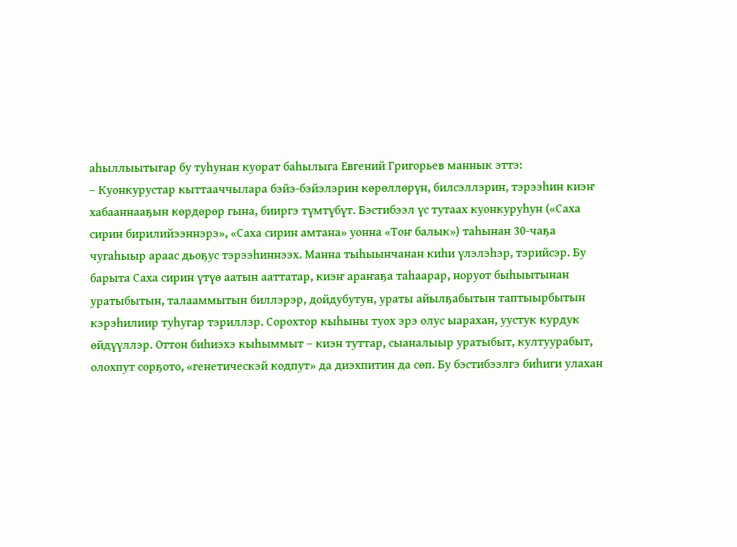аһыллыытыгар бу туһунан куорат баһылыга Евгений Григорьев маннык эттэ:
– Куонкурустар кыттааччылара бэйэ-бэйэлэрин көрөллөрүн, билсэллэрин, тэрээһин киэҥ хабааннааҕын көрдөрөр гына, бииргэ түмтүбүт. Бэстибээл үс тутаах куонкуруһун («Саха сирин бирилийээннэрэ», «Саха сирин амтана» уонна «Тоҥ балык») таһынан 30-чаҕа чугаһыыр араас дьоҕус тэрээһиннээх. Манна тыһыынчанан киһи үлэлэһэр, тэрийсэр. Бу барыта Саха сирин үтүө аатын ааттатар, киэҥ араҥаҕа таһаарар, норуот быһыытынан уратыбытын, талааммытын биллэрэр, дойдубутун, ураты айылҕабытын таптыырбытын кэрэһилиир туһугар тэриллэр. Сорохтор кыһыны туох эрэ олус ыарахан, уустук курдук өйдүүллэр. Оттон биһиэхэ кыһыммыт – киэн туттар, сыаналыыр уратыбыт, култуурабыт, олохпут сорҕото, «генетическэй кодпут» да диэхпитин да сөп. Бу бэстибээлгэ биһиги улахан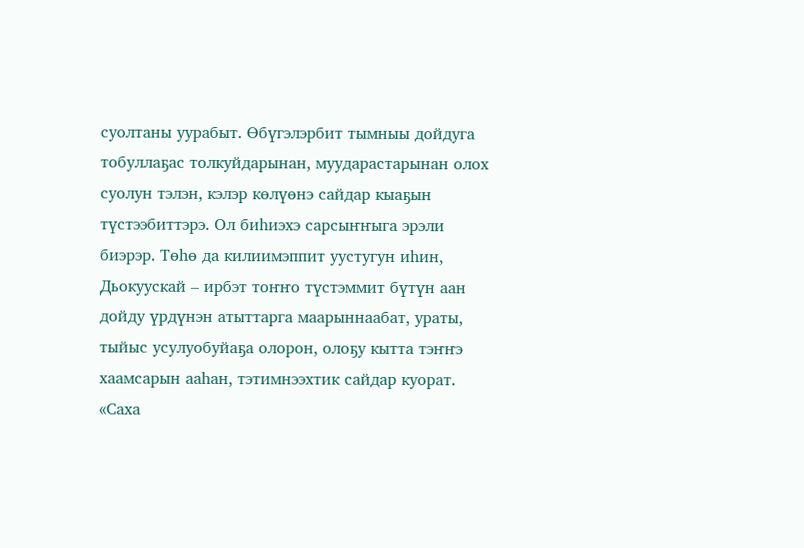суолтаны уурабыт. Өбүгэлэрбит тымныы дойдуга тобуллаҕас толкуйдарынан, муударастарынан олох суолун тэлэн, кэлэр көлүөнэ сайдар кыаҕын түстээбиттэрэ. Ол биһиэхэ сарсыҥҥыга эрэли биэрэр. Төһө да килиимэппит уустугун иһин, Дьокуускай – ирбэт тоҥҥо түстэммит бүтүн аан дойду үрдүнэн атыттарга маарыннаабат, ураты, тыйыс усулуобуйаҕа олорон, олоҕу кытта тэҥҥэ хаамсарын ааһан, тэтимнээхтик сайдар куорат. «Саха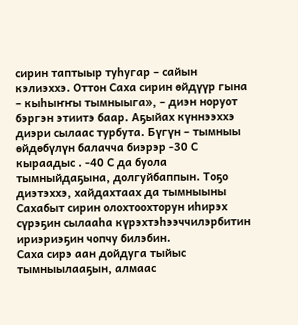сирин таптыыр туһугар – сайын кэлиэххэ. Оттон Саха сирин өйдүүр гына – кыһыҥҥы тымныыга», – диэн норуот бэргэн этиитэ баар. Аҕыйах күннээххэ диэри сылаас турбута. Бүгүн – тымныы өйдөбүлүн балачча биэрэр -30 С кыраадыс . -40 С да буола тымныйдаҕына, долгуйбаппын. Тоҕо диэтэххэ, хайдахтаах да тымныыны Сахабыт сирин олохтоохторун иһирэх сүрэҕин сылааһа күрэхтэһээччилэрбитин ириэриэҕин чопчу билэбин.
Саха сирэ аан дойдуга тыйыс тымныылааҕын, алмаас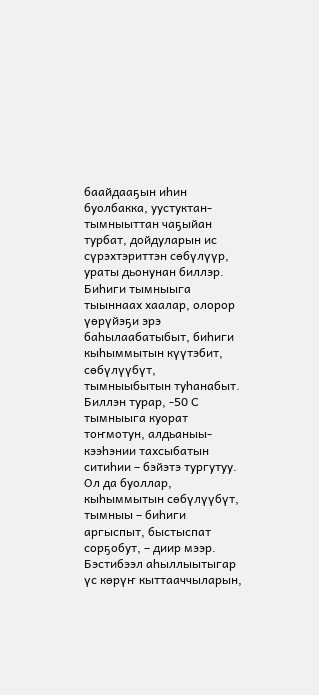баайдааҕын иһин буолбакка, уустуктан-тымныыттан чаҕыйан турбат, дойдуларын ис сүрэхтэриттэн сөбүлүүр, ураты дьонунан биллэр. Биһиги тымныыга тыыннаах хаалар, олорор үөрүйэҕи эрэ баһылаабатыбыт, биһиги кыһыммытын күүтэбит, сөбүлүүбүт, тымныыбытын туһанабыт. Биллэн турар, -50 С тымныыга куорат тоҥмотун, алдьаныы-кээһэнии тахсыбатын ситиһии – бэйэтэ тургутуу. Ол да буоллар, кыһыммытын сөбүлүүбүт, тымныы – биһиги аргыспыт, быстыспат сорҕобут, – диир мээр.
Бэстибээл аһыллыытыгар үс көрүҥ кыттааччыларын,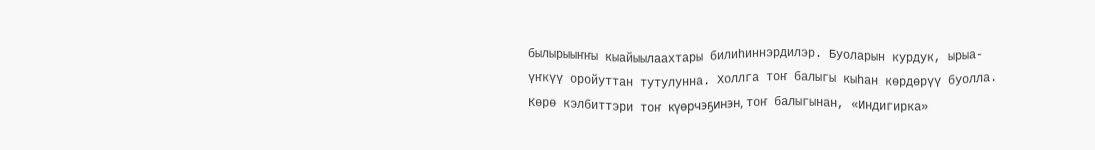былырыыҥҥы кыайыылаахтары билиһиннэрдилэр. Буоларын курдук, ырыа-үҥкүү оройуттан тутулунна. Холлга тоҥ балыгы кыһан көрдөрүү буолла. Көрө кэлбиттэри тоҥ күөрчэҕинэн, тоҥ балыгынан, «Индигирка»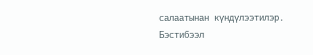салаатынан күндүлээтилэр. Бэстибээл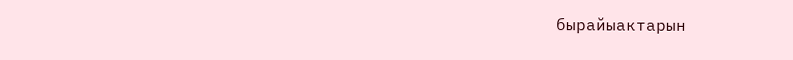бырайыактарын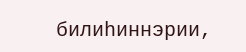билиһиннэрии,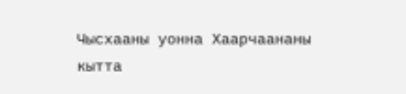Чысхааны уонна Хаарчаананы кытта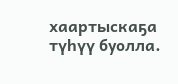хаартыскаҕа түһүү буолла.